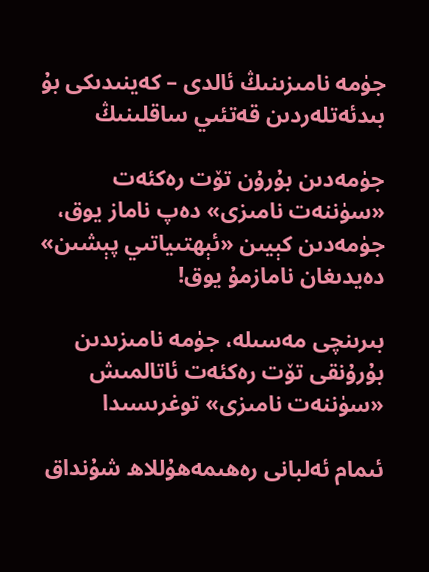جۈمە نامىزىنىڭ ئالدى – كەينىدىكى بۇ بىدئەتلەردىن قەتئىي ساقلىنىڭ

جۈمەدىن بۇرۇن تۆت رەكئەت «سۈننەت نامىزى» دەپ ناماز يوق، جۈمەدىن كېيىن «ئېھتىياتىي پېشىن» دەيدىغان نامازمۇ يوق!

بىرىنچى مەسىلە، جۈمە نامىزىدىن بۇرۇنقى تۆت رەكئەت ئاتالمىش «سۈننەت نامىزى» توغرىسىدا

ئىمام ئەلبانى رەھىمەھۇللاھ شۇنداق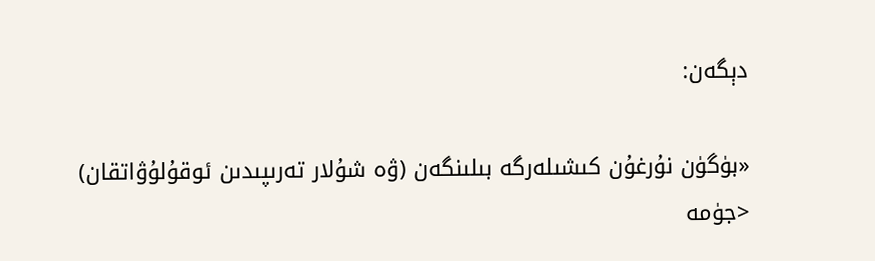دېگەن:

«بۈگۈن نۇرغۇن كىشىلەرگە بىلىنگەن (ۋە شۇلار تەرىپىدىن ئوقۇلۇۋاتقان) <جۈمە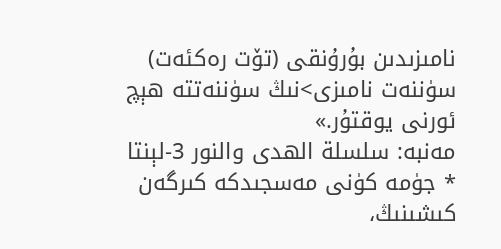نامىزىدىن بۇرۇنقى (تۆت رەكئەت) سۈننەت نامىزى>نىڭ سۈننەتتە ھېچ ئورنى يوقتۇر.»
مەنبە: سلسلة الهدى والنور 3-لېنتا
* جۈمە كۈنى مەسجىدكە كىرگەن كىشىنىڭ،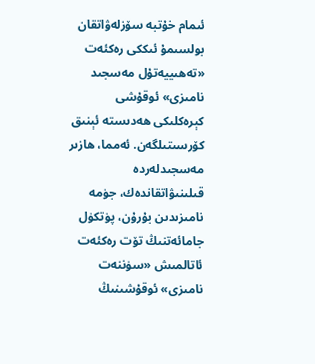ئىمام خۇتبە سۆزلەۋاتقان بولسىمۇ ئىككى رەكئەت «تەھىييەتۇل مەسجىد نامىزى» ئوقۇشى كېرەكلىكى ھەدىستە ئېنىق كۆرسىتىلگەن. ئەمما، ھازىر مەسجىدلەردە قىلىنىۋاتقاندەك، جۈمە نامىزىدىن بۇرۇن، پۈتكۈل جامائەتنىڭ تۆت رەكئەت ئاتالمىش «سۈننەت نامىزى» ئوقۇشىنىڭ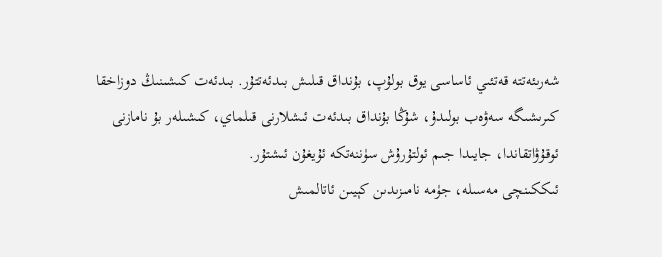شەرىئەتتە قەتئىي ئاساسى يوق بولۇپ، بۇنداق قىلىش بىدئەتتۇر. بىدئەت كىشىنىڭ دوزاخقا كىرىشىگە سەۋەب بولىدۇ، شۇڭا بۇنداق بىدئەت ئىشلارنى قىلماي، كىشىلەر بۇ نامازنى ئوقۇۋاتقاندا، جايىدا جىم ئولتۇرۇش سۈننەتكە ئۇيغۇن ئىشتۇر.
ئىككىنچى مەسىلە، جۈمە نامىزىدىن كېيىن ئاتالمىش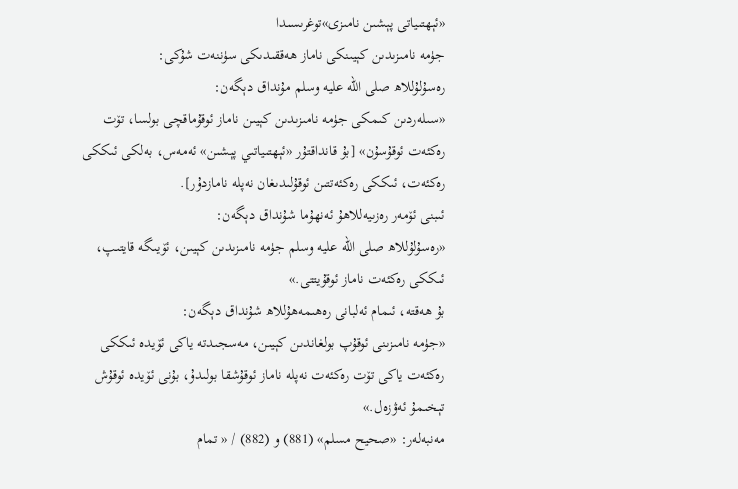«ئېھتىياتى پېشىن نامىزى»توغرىسىدا
جۈمە نامىزىدىن كېيىنكى ناماز ھەققىدىكى سۈننەت شۇكى:
رەسۇلۇللاھ صلى الله عليه وسلم مۇنداق دېگەن:
«سىلەردىن كىمكى جۈمە نامىزىدىن كېيىن ناماز ئوقۇماقچى بولسا، تۆت رەكئەت ئوقۇسۇن» [بۇ قانداقتۇر «ئېھتىياتىي پېشىن» ئەمەس، بەلكى ئىككى رەكئەت، ئىككى رەكئەتتىن ئوقۇلىدىغان نەپلە نامازدۇر].
ئىبنى ئۆمەر رەزىيەللاھۇ ئەنھۇما شۇنداق دېگەن:
«رەسۇلۇللاھ صلى الله عليه وسلم جۈمە نامىزىدىن كېيىن، ئۆيىگە قايتىپ، ئىككى رەكئەت ناماز ئوقۇيتتى.»
بۇ ھەقتە، ئىمام ئەلبانى رەھىمەھۇللاھ شۇنداق دېگەن:
«جۈمە نامىزىنى ئوقۇپ بولغاندىن كېيىن، مەسجىدتە ياكى ئۆيدە ئىككى رەكئەت ياكى تۆت رەكئەت نەپلە ناماز ئوقۇشقا بولىدۇ، بۇنى ئۆيدە ئوقۇش تېخىمۇ ئەۋزەل.»
مەنبەلەر: «صحیح مسلم» (881) و (882) / « تمام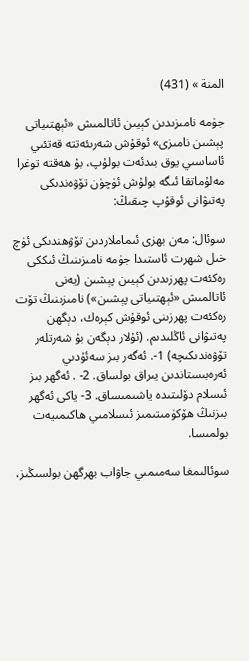المنة » (431)

جۈمە نامىزىدىن كېيىن ئاتالمىش «ئېھتىياتى پېشىن نامىزى» ئوقۇش شەرىئەتتە قەتئىي ئاساسىي يوق بىدئەت بولۇپ، بۇ ھەقتە توغرا مەلۇماتقا ئىگە بولۇش ئۈچۈن تۆۋەندىكى پەتىۋانى ئوقۇپ چىقىڭ:

سوئال: مەن بهزى ئىماملاردىن تۆۋهندىكى ئۈچ خىل شهرت ئاستىدا جۈمه نامىزىنىڭ ئىككى رەكئەت پهرزىدىن كېيىن پېشىن (يەنى ئاتالمىش «ئېھتىياتى پېشىن») نامىزىنىڭ تۆت رەكئەت پهرزىنى ئوقۇش كېرەك، دېگهن پەتىۋانى ئاڭلىدىم. (ئۇلار دېگەن بۇ شەرتلەر تۆۋەندىكىچە) 1-. ئەگەر بىز سەئۇدىي ئەرەبىستاندىن يىراق بولساق. 2- . ئەگهر بىز ئىسلام دۆلىتىدە ياشىمىساق. 3- ياكى ئەگهر بىزنىڭ ھۆكۈمىتىمىز ئىسلامىي ھاكىمىيەت بولمىسا.

سوئالىمغا سەمىمىي جاۋاب بهرگهن بولسىڭىز،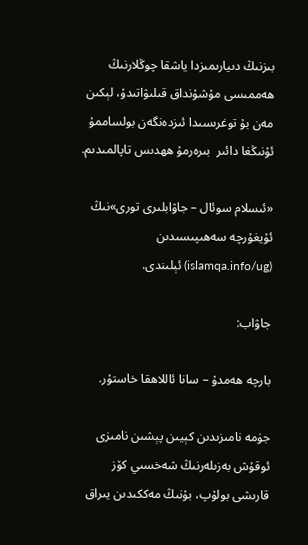بىزنىڭ دىيارىمىزدا ياشقا چوڭلارنىڭ ھەممىسى مۇشۇنداق قىلىۋاتىدۇ، لېكىن مەن بۇ توغرىسىدا ئىزدەنگەن بولساممۇ ئۇنىڭغا دائىر  بىرەرمۇ ههدىس تاپالمىدىم.

«ئىسلام سوئال – جاۋابلىرى تورى»نىڭ ئۇيغۇرچە سەھىپىسىدىن (islamqa.info/ug) ئېلىندى.

جاۋاب:

بارچە ھەمدۇ – سانا ئاللاھقا خاستۇر.

جۈمە نامىزىدىن كېيىن پېشىن نامىزى ئوقۇش بەزىلەرنىڭ شەخسىي كۆز قارىشى بولۇپ، بۇنىڭ مەككىدىن يىراق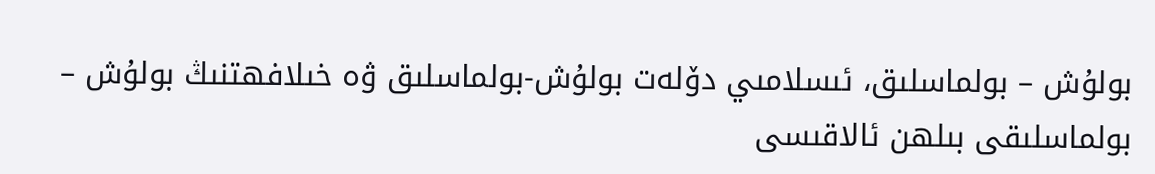بولۇش – بولماسلىق، ئىسلامىي دۆلەت بولۇش-بولماسلىق ۋه خىلافهتنىڭ بولۇش – بولماسلىقى بىلهن ئالاقىسى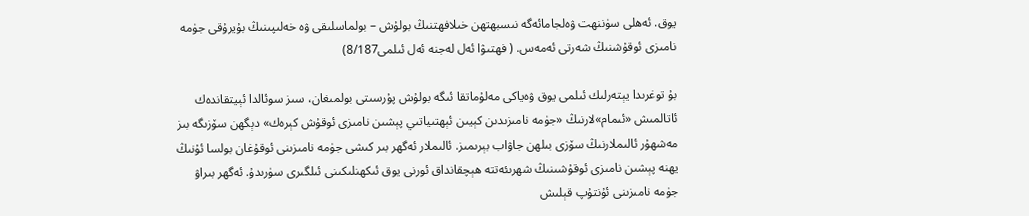يوق. ئەهلى سۈننهت ۋەلجامائەگە نىسبهتهن خىلافهتنىڭ بولۇش – بولماسلىقى ۋه خەلىپىنىڭ بۇيرۇقى جۈمە نامىزى ئوقۇشنىڭ شەرتى ئەمەس. ( فهتىۋا ئەل لەجنە ئەل ئىلمى8/187)

بۇ توغرىدا يېتەرلىك ئىلمى يوق ۋەياكى مەلۇماتقا ئىگە بولۇش پۇرسىتى بولمىغان، سىز سوئالدا ئېيتقاندەك ئاتالمىش «ئىمام»لارنىڭ «جۈمە نامىزىدىن كېيىن ئېھتىياتىي پېشىن نامىزى ئوقۇش كېرەك» دېگهن سۆزىگه بىز مەشھۇر ئالىملارنىڭ سۆزى بىلهن جاۋاب بېرىمىز. ئالىملار ئەگهر بىر كىشى جۈمه نامىزىنى ئوقۇغان بولسا ئۇنىڭ يهنه پېشىن نامىزى ئوقۇشىنىڭ شهرىئەتتە هېچقانداق ئورنى يوق ئىكهنلىكىنى ئىلگىرى سۈرىدۇ. ئەگهر بىراۋ جۈمه نامىزىنى ئۇنتۇپ قېلىش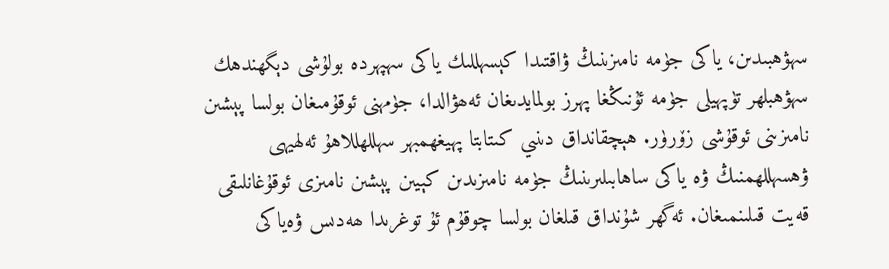سهۋهبىدىن، ياكى جۈمه نامىزىنىڭ ۋاقتىدا كېسهللىك ياكى سهپهرده بولۇشى دېگهندهك سهۋهبلهر تۈپهيلى جۈمە ئۇنىڭغا پهرز بولمايدىغان ئەھۋالدا، جۈمهنى ئوقۇمىغان بولسا پېشىن نامىزىنى ئوقۇشى زۆرۈر. هېچقانداق دىنىي كىتابتا پهيغهمبهر سهللهللاهۇ ئەلهيهى ۋهسهللهمنىڭ ۋه ياكى ساهابىلىرىنىڭ جۈمه نامىزىدىن كېيىن پېشىن نامىزى ئوقۇغانلىقى قەيت قىلىنمىغان. ئەگهر شۇنداق قىلغان بولسا چوقۇم ئۇ توغرىدا ھەدىس ۋەياكى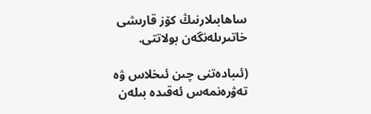ساھابىلارنىڭ كۆز قارىشى خاتىرىلەنگەن بولاتتى.

(ئىبادەتنى چىن ئىخلاس ۋە تەۋرەنمەس ئەقىدە بىلەن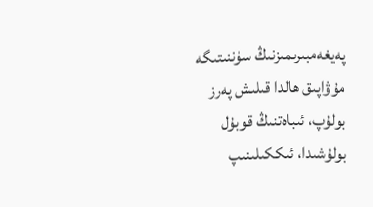پەيغەمبىرىمىزنىڭ سۈننىتىگە مۇۋاپىق ھالدا قىلىش پەرز بولۇپ، ئىباەتنىڭ قوبۇل بولۇشىدا، ئىككىلىنىپ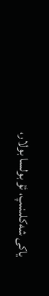ياكى شەكلىنىپ، ئۇ بولسا بولار،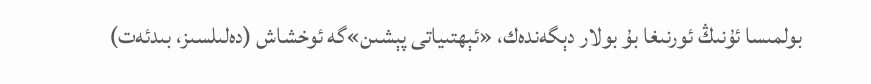بولمىسا ئۇنىڭ ئورنىغا بۇ بولار دېگەندەك، «ئېھتىياتى پېشىن»گە ئوخشاش (دەلىلسىز، بىدئەت)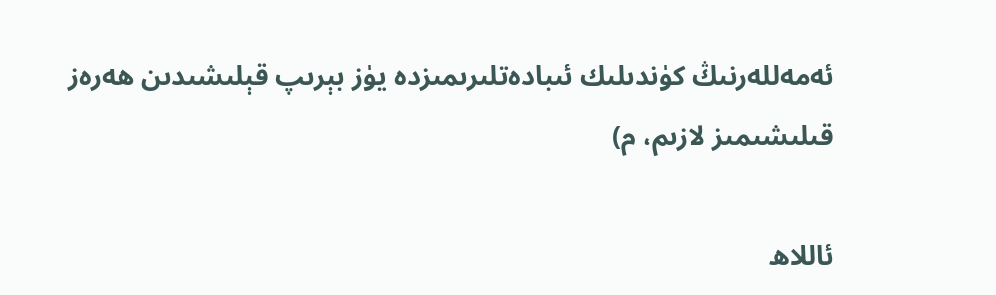ئەمەللەرنىڭ كۈندىلىك ئىبادەتلىرىمىزدە يۈز بېرىپ قېلىشىدىن ھەرەز قىلىشىمىز لازىم، م)

ئاللاھ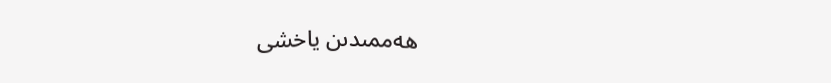ھەممىدىن ياخشى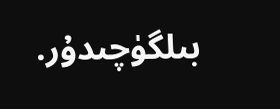بىلگۈچىدۇر.